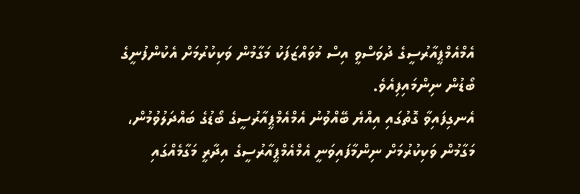އެމްއެމްޕީއާރުސީގެ ދުވަސްވީ އިސް މުވައްޒަފަކު މަގާމުން ވަކިކުރުމަށް އެކުންފުނީގެ ބޯޑުން ނިންމައިފިއެވެ.
އެނގިފައިވާ ގޮތުގައި އިއްޔެ ބޭއްވުނު އެމްއެމްޕީއާރުސީގެ ބޯޑުގެ ބައްދަލުވުމުން، މަގާމުން ވަކިކުރުމަށް ނިންމާފައިވަނީ އެމްއެމްޕީއާރުސީގެ އިދާރީ މަގާމެއްގައި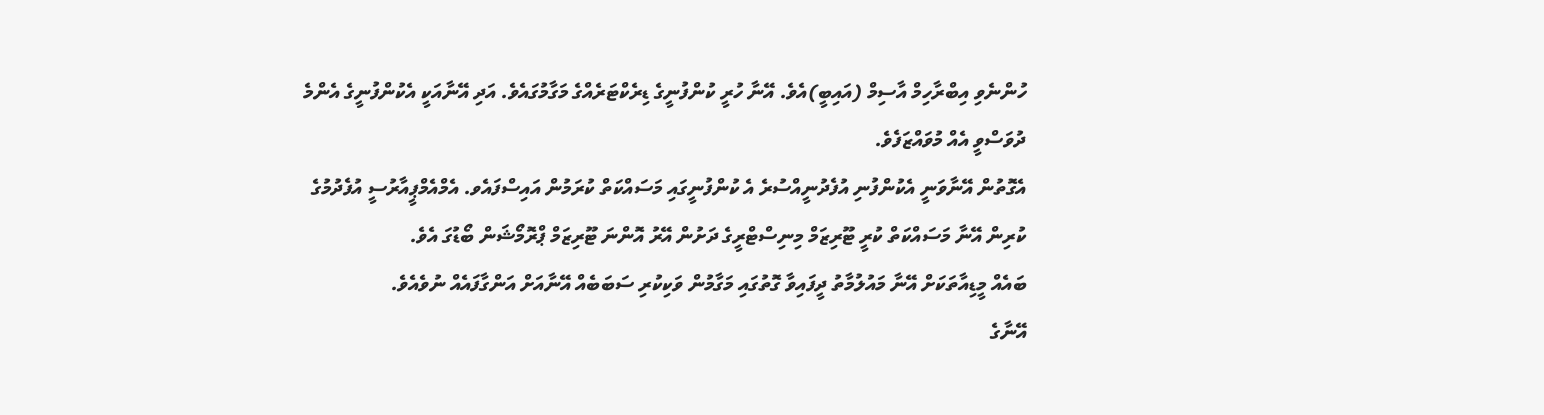ހުންނެވި އިބްރާހިމް އާސިމް (އައިބީ)އެވެ. އޭނާ ހުރީ ކުންފުނީގެ ޑިރެކްޓަރެއްގެ މަގާމުގައެވެ. އަދި އޭނާއަކީ އެކުންފުނީގެ އެންމެ ދުވަސްވީ އެއް މުވައްޒަފެވެ.
އެގޮތުން އޭނާވަނީ އެކުންފުނި އުފެދުނީއްސުރެ އެ ކުންފުނީގައި މަސައްކަތް ކުރަމުން އައިސްފައެވ. އެމްއެމްޕީއާރުސީ އުފެދުމުގެ ކުރިން އޭނާ މަސައްކަތް ކުރީ ޓޫރިޒަމް މިނިސްޓްރީގެ ދަށުން އޭރު އޮންނަ ޓޫރިޒަމް ޕްރޮމޯޝަން ބޯޑުގަ އެވެ.
ބައެއް މީޑިއާތަކަށް އޭނާ މައުލުމާތު ދީފައިވާ ގޮތުގައި މަގާމުން ވަކިކުރި ސަބަބެއް އޭނާއަށް އަންގާފައެއް ނުވެއެވެ.
އޭނާގެ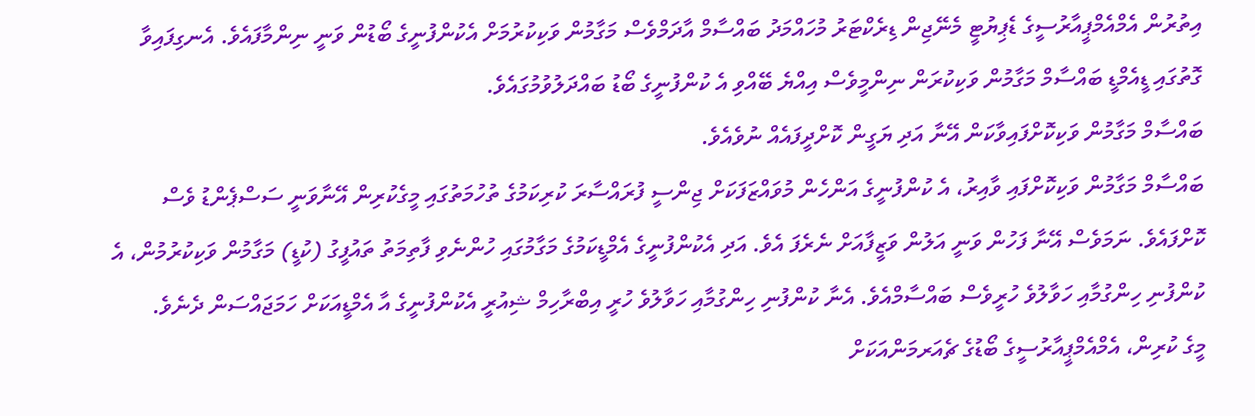އިތުރުން އެމްއެމްޕީއާރުސީގެ ޑެޕިޔުޓީ މެނޭޖިން ޑިރެކްޓަރު މުހައްމަދު ބައްސާމް އާދަމްވެސް މަގާމުން ވަކިކުރުމަށް އެކުންފުނީގެ ބޯޑުން ވަނީ ނިންމާފައެވެ. އެނގިފައިވާ ގޮތުގައި ޑީއެމްޑީ ބައްސާމް މަގާމުން ވަކިކުރަން ނިންމީވެސް އިއްޔެ ބޭއްވި އެ ކުންފުނީގެ ބޯޑު ބައްދަލުވުމުގައެވެ.
ބައްސާމް މަގާމުން ވަކިކޮށްފައިވާކަން އޭނާ އަދި ޔަގީން ކޮށްދީފައެއް ނުވެއެވެ.
ބައްސާމް މަގާމުން ވަކިކޮށްފައި ވާއިރު، އެ ކުންފުނީގެ އަންހެން މުވައްޒަފަކަށް ޖިންސީ ފުރައްސާރަ ކުރިކަމުގެ ތުހުމަތުގައި މީގެކުރިން އޭނާވަނީ ސަސްޕެންޑު ވެސް ކޮށްފައެވެ. ނަމަވެސް އޭނާ ފަހުން ވަނީ އަލުން ވަޒީފާއަށް ނެރެފަ އެވެ. އަދި އެކުންފުނީގެ އެމްޑީކަމުގެ މަގާމުގައި ހުންނެވި ފާތިމަތު ތައުފީގު (ކުޑީ) މަގާމުން ވަކިކުރުމުން، އެ ކުންފުނި ހިންގުމާއި ހަވާލުވެ ހުރީވެސް ބައްސާމްއެވެ. އެނާ ކުންފުނި ހިންގުމާއި ހަވާލުވެ ހުރީ އިބްރާހިމް ޝިއުރީ އެކުންފުނީގެ އާ އެމްޑީއަކަށް ހަމަޖައްސަން ދެނެވެ.
މީގެ ކުރިން، އެމްއެމްޕީއާރުސީގެ ބޯޑުގެ ޗެއަރމަންއަކަށް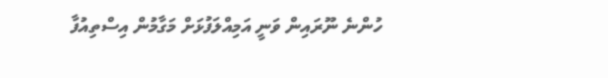ހުންނެ ނޫރައިން ވަނީ އަމިއްލަފުޅަށް މަގާމުން އިސްތިއުފާ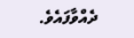ދެއްވާފައެވެ.